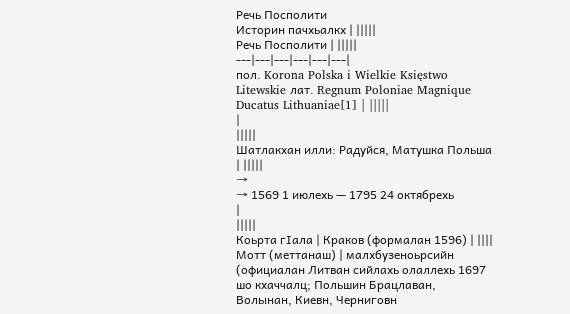Речь Посполити
Историн пачхьалкх | |||||
Речь Посполити | |||||
---|---|---|---|---|---|
пол. Korona Polska i Wielkie Księstwo Litewskie лат. Regnum Poloniae Magnique Ducatus Lithuaniae[1] | |||||
|
|||||
Шатлакхан илли: Радуйся, Матушка Польша | |||||
→
→ 1569 1 июлехь — 1795 24 октябрехь
|
|||||
Коьрта гӀала | Краков (формалан 1596) | ||||
Мотт (меттанаш) | малхбузеноьрсийн (официалан Литван сийлахь олаллехь 1697 шо кхаччалц; Польшин Брацлаван, Волынан, Киевн, Черниговн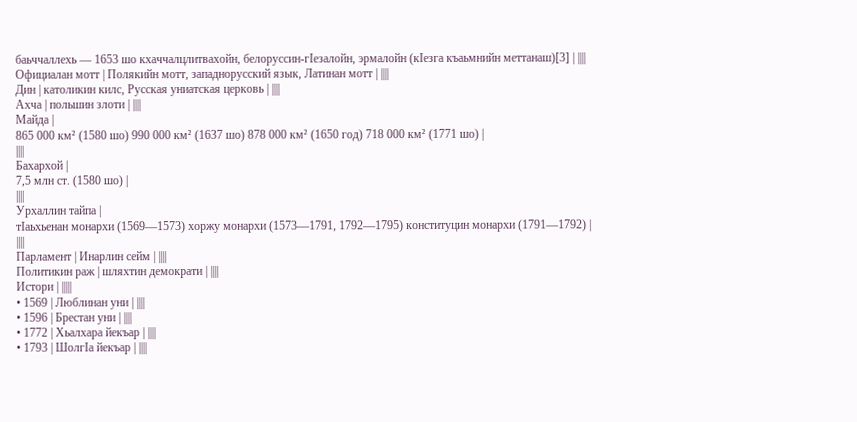баьччаллехь — 1653 шо кхаччалцлитвахойн, белоруссин-гӀезалойн, эрмалойн (кӀезга къаьмнийн меттанаш)[3] | ||||
Официалан мотт | Полякийн мотт, западнорусский язык, Латинан мотт | ||||
Дин | католикин килс, Русская униатская церковь | ||||
Ахча | польшин злоти | ||||
Майда |
865 000 км² (1580 шо) 990 000 км² (1637 шо) 878 000 км² (1650 год) 718 000 км² (1771 шо) |
||||
Бахархой |
7,5 млн ст. (1580 шо) |
||||
Урхаллин тайпа |
тӀаьхьенан монархи (1569—1573) хоржу монархи (1573—1791, 1792—1795) конституцин монархи (1791—1792) |
||||
Парламент | Инарлин сейм | ||||
Политикин раж | шляхтин демократи | ||||
Истори | |||||
• 1569 | Люблинан уни | ||||
• 1596 | Брестан уни | ||||
• 1772 | Хьалхара йекъар | ||||
• 1793 | ШолгӀа йекъар | ||||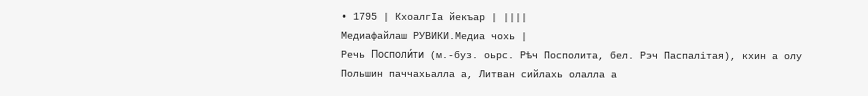• 1795 | КхоалгӀа йекъар | ||||
Медиафайлаш РУВИКИ.Медиа чохь |
Речь Посполи́ти (м.-буз. оьрс. Рѣч Посполита, бел. Рэч Паспалітая), кхин а олу Польшин паччахьалла а, Литван сийлахь олалла а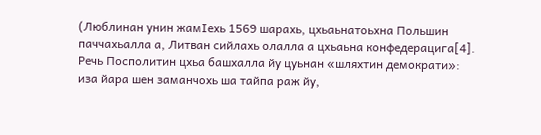(Люблинан унин жамӀехь 1569 шарахь, цхьаьнатоьхна Польшин паччахьалла а, Литван сийлахь олалла а цхьаьна конфедерацига[4].
Речь Посполитин цхьа башхалла йу цуьнан «шляхтин демократи»: иза йара шен заманчохь ша тайпа раж йу,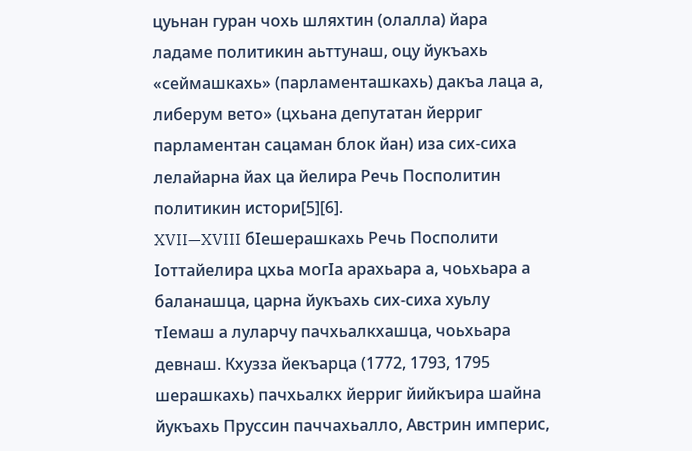цуьнан гуран чохь шляхтин (олалла) йара ладаме политикин аьттунаш, оцу йукъахь «сеймашкахь» (парламенташкахь) дакъа лаца а, либерум вето» (цхьана депутатан йерриг парламентан сацаман блок йан) иза сих-сиха лелайарна йах ца йелира Речь Посполитин политикин истори[5][6].
XVII—XVIII бӀешерашкахь Речь Посполити Ӏоттайелира цхьа могӀа арахьара а, чоьхьара а баланашца, царна йукъахь сих-сиха хуьлу тӀемаш а луларчу пачхьалкхашца, чоьхьара девнаш. Кхузза йекъарца (1772, 1793, 1795 шерашкахь) пачхьалкх йерриг йийкъира шайна йукъахь Пруссин паччахьалло, Австрин империс,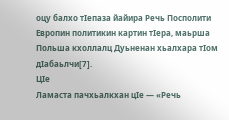оцу балхо тӀепаза йайира Речь Посполити Европин политикин картин тӀера, маьрша Польша кхоллалц Дуьненан хьалхара тӀом дӀабаьлчи[7].
ЦӀе
Ламаста пачхьалкхан цӀе — «Речь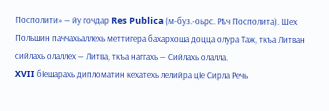Посполити» — йу гочдар Res Publica (м-буз.-оьрс. Рѣч Посполита). Шех Польшин паччахьаллехь меттигера бахархоша доцца олура Таж, ткъа Литван сийлахь олаллех — Литва, ткъа наггахь — Сийлахь олалла.
XVII бӀешарахь дипломатин кехатехь лелийра цӀе Сирла Речь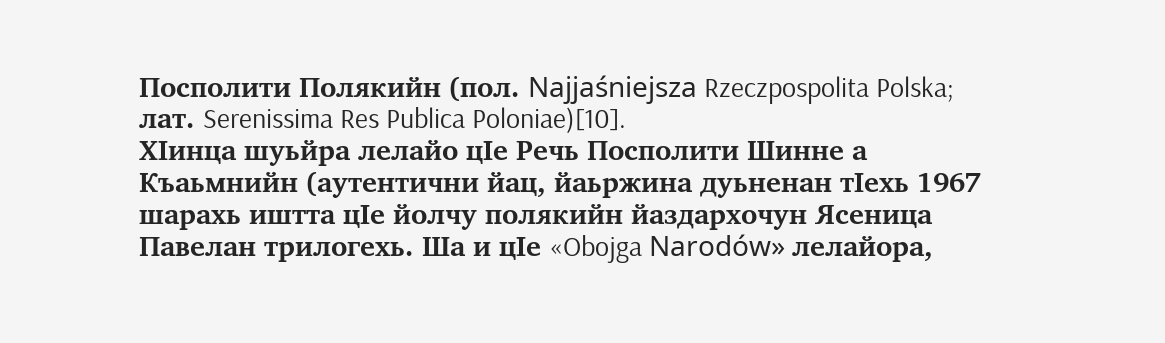Посполити Полякийн (пол. Najjaśniejsza Rzeczpospolita Polska; лат. Serenissima Res Publica Poloniae)[10].
ХӀинца шуьйра лелайо цӀе Речь Посполити Шинне а Къаьмнийн (аутентични йац, йаьржина дуьненан тӀехь 1967 шарахь иштта цӀе йолчу полякийн йаздархочун Ясеница Павелан трилогехь. Ша и цӀе «Obojga Narodów» лелайора,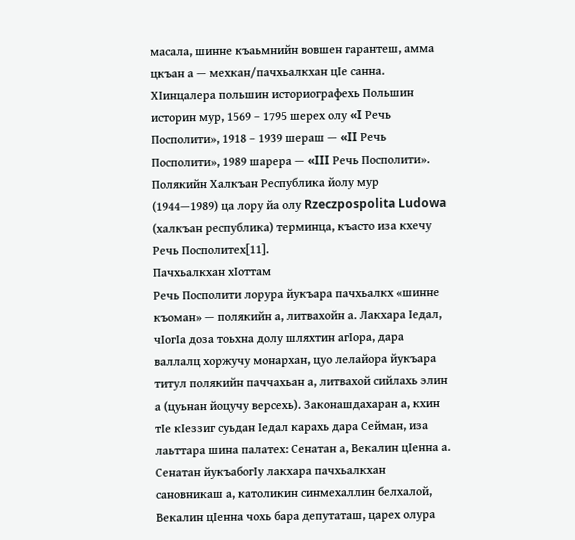масала, шинне къаьмнийн вовшен гарантеш, амма цкъан а — мехкан/пачхьалкхан цӀе санна.
ХӀинцалера польшин историографехь Польшин историн мур, 1569 – 1795 шерех олу «I Речь Посполити», 1918 – 1939 шераш — «II Речь Посполити», 1989 шарера — «III Речь Посполити». Полякийн Халкъан Республика йолу мур (1944—1989) ца лору йа олу Rzeczpospolita Ludowa (халкъан республика) терминца, къасто иза кхечу Речь Посполитех[11].
Пачхьалкхан хӀоттам
Речь Посполити лорура йукъара пачхьалкх «шинне къоман» — полякийн а, литвахойн а. Лакхара Ӏедал, чӀогӀа доза тоьхна долу шляхтин агӀора, дара валлалц хоржучу монархан, цуо лелайора йукъара титул полякийн паччахьан а, литвахой сийлахь элин а (цуьнан йоцучу версехь). Законашдахаран а, кхин тӀе кӀеззиг суьдан Ӏедал карахь дара Сейман, иза лаьттара шина палатех: Сенатан а, Векалин цӀенна а. Сенатан йукъабогӀу лакхара пачхьалкхан сановникаш а, католикин синмехаллин белхалой, Векалин цӀенна чохь бара депутаташ, царех олура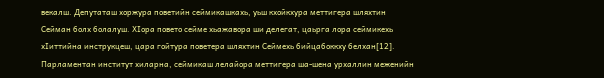векалш. Депутаташ хоржура поветийн сеймикашкахь, уьш кхойкхура меттигера шляхтин Сейман болх болалуш. ХӀора повето сейме хьажавора ши делегат, цаьрга лора сеймикехь хӀиттийна инструкцеш, цара гойтура поветера шляхтин Сеймехь бийцабоккху белхан[12].
Парламентан институт хиларна, сеймикаш лелайора меттигера ша-шена урхаллин меженийн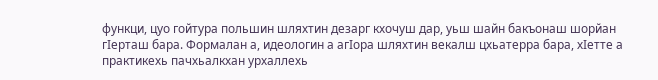функци, цуо гойтура польшин шляхтин дезарг кхочуш дар, уьш шайн бакъонаш шорйан гӀерташ бара. Формалан а, идеологин а агӀора шляхтин векалш цхьатерра бара, хӀетте а практикехь пачхьалкхан урхаллехь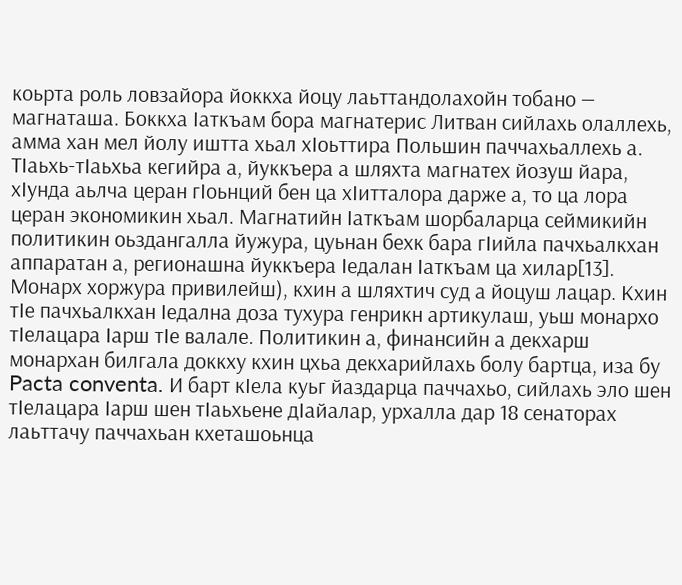коьрта роль ловзайора йоккха йоцу лаьттандолахойн тобано — магнаташа. Боккха Ӏаткъам бора магнатерис Литван сийлахь олаллехь, амма хан мел йолу иштта хьал хӀоьттира Польшин паччахьаллехь а. ТӀаьхь-тӀаьхьа кегийра а, йуккъера а шляхта магнатех йозуш йара, хӀунда аьлча церан гӀоьнций бен ца хӀитталора дарже а, то ца лора церан экономикин хьал. Магнатийн Ӏаткъам шорбаларца сеймикийн политикин оьздангалла йужура, цуьнан бехк бара гӀийла пачхьалкхан аппаратан а, регионашна йуккъера Ӏедалан Ӏаткъам ца хилар[13].
Монарх хоржура привилейш), кхин а шляхтич суд а йоцуш лацар. Кхин тӀе пачхьалкхан Ӏедална доза тухура генрикн артикулаш, уьш монархо тӀелацара Ӏарш тӀе валале. Политикин а, финансийн а декхарш монархан билгала доккху кхин цхьа декхарийлахь болу бартца, иза бу Pacta conventa. И барт кӀела куьг йаздарца паччахьо, сийлахь эло шен тӀелацара Ӏарш шен тӀаьхьене дӀайалар, урхалла дар 18 сенаторах лаьттачу паччахьан кхеташоьнца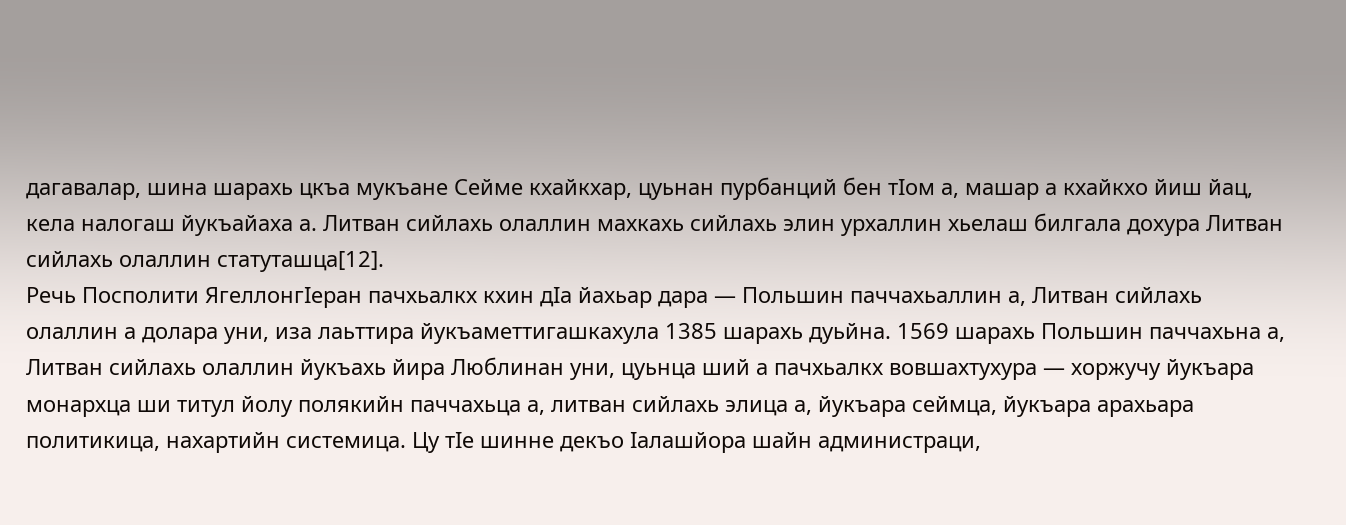дагавалар, шина шарахь цкъа мукъане Сейме кхайкхар, цуьнан пурбанций бен тӀом а, машар а кхайкхо йиш йац, кела налогаш йукъайаха а. Литван сийлахь олаллин махкахь сийлахь элин урхаллин хьелаш билгала дохура Литван сийлахь олаллин статуташца[12].
Речь Посполити ЯгеллонгӀеран пачхьалкх кхин дӀа йахьар дара — Польшин паччахьаллин а, Литван сийлахь олаллин а долара уни, иза лаьттира йукъаметтигашкахула 1385 шарахь дуьйна. 1569 шарахь Польшин паччахьна а, Литван сийлахь олаллин йукъахь йира Люблинан уни, цуьнца ший а пачхьалкх вовшахтухура — хоржучу йукъара монархца ши титул йолу полякийн паччахьца а, литван сийлахь элица а, йукъара сеймца, йукъара арахьара политикица, нахартийн системица. Цу тӀе шинне декъо Ӏалашйора шайн администраци,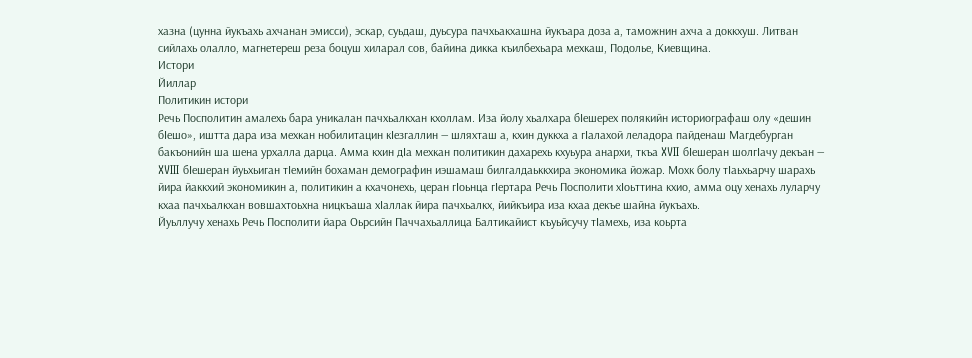хазна (цунна йукъахь ахчанан эмисси), эскар, суьдаш, дуьсура пачхьакхашна йукъара доза а, таможнин ахча а доккхуш. Литван сийлахь олалло, магнетереш реза боцуш хиларал сов, байина дикка къилбехьара мехкаш, Подолье, Киевщина.
Истори
Йиллар
Политикин истори
Речь Посполитин амалехь бара уникалан пачхьалкхан кхоллам. Иза йолу хьалхара бӀешерех полякийн историографаш олу «дешин бӀешо», иштта дара иза мехкан нобилитацин кӀезгаллин — шляхташ а, кхин дуккха а гӀалахой леладора пайденаш Магдебурган бакъонийн ша шена урхалла дарца. Амма кхин дӀа мехкан политикин дахарехь кхуьура анархи, ткъа XVII бӀешеран шолгӀачу декъан — XVIII бӀешеран йуьхьиган тӀемийн бохаман демографин иэшамаш билгалдаьккхира экономика йожар. Мохк болу тӀаьхьарчу шарахь йира йаккхий экономикин а, политикин а кхачонехь, церан гӀоьнца гӀертара Речь Посполити хӀоьттина кхио, амма оцу хенахь луларчу кхаа пачхьалкхан вовшахтоьхна ницкъаша хӀаллак йира пачхьалкх, йийкъира иза кхаа декъе шайна йукъахь.
Йуьллучу хенахь Речь Посполити йара Оьрсийн Паччахьаллица Балтикайист къуьйсучу тӀамехь, иза коьрта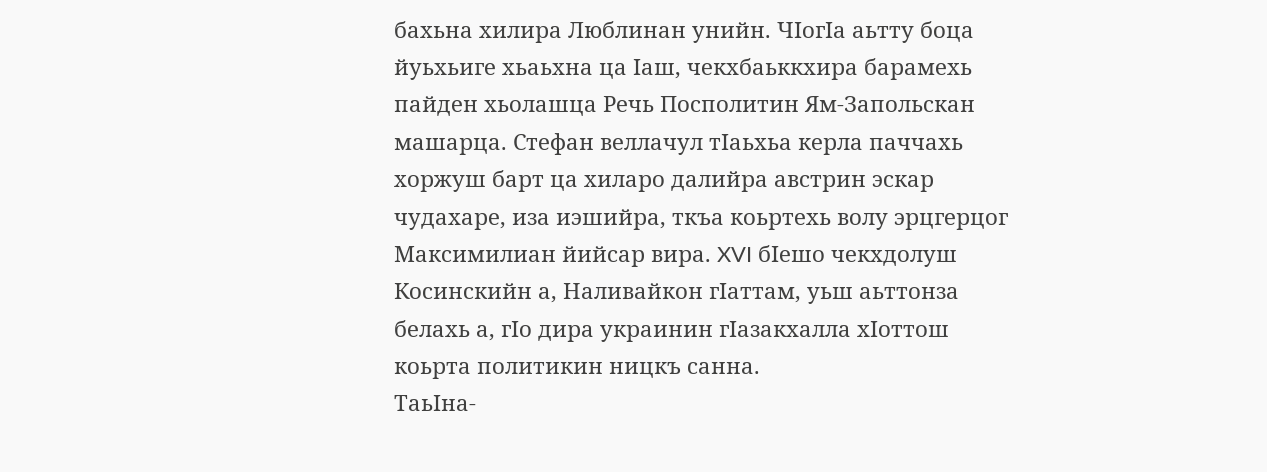бахьна хилира Люблинан унийн. ЧӀогӀа аьтту боца йуьхьиге хьаьхна ца Ӏаш, чекхбаьккхира барамехь пайден хьолашца Речь Посполитин Ям-Запольскан машарца. Стефан веллачул тӀаьхьа керла паччахь хоржуш барт ца хиларо далийра австрин эскар чудахаре, иза иэшийра, ткъа коьртехь волу эрцгерцог Максимилиан йийсар вира. XVI бӀешо чекхдолуш Косинскийн а, Наливайкон гӀаттам, уьш аьттонза белахь а, гӀо дира украинин гӀазакхалла хӀоттош коьрта политикин ницкъ санна.
ТаьӀна-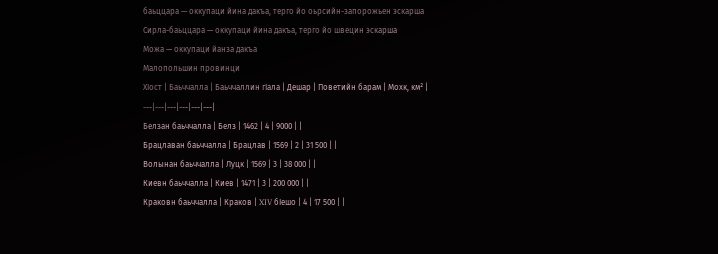баьццара — оккупаци йина дакъа, терго йо оьрсийн-запорожьен эскарша
Сирла-баьццара — оккупаци йина дакъа, терго йо швецин эскарша
Можа — оккупаци йанза дакъа
Малопольшин провинци
ХӀост | Баьччалла | Баьччаллин гӀала | Дешар | Поветийн барам | Мохк, км² |
---|---|---|---|---|---|
Белзан баьччалла | Белз | 1462 | 4 | 9000 | |
Брацлаван баьччалла | Брацлав | 1569 | 2 | 31 500 | |
Волынан баьччалла | Луцк | 1569 | 3 | 38 000 | |
Киевн баьччалла | Киев | 1471 | 3 | 200 000 | |
Краковн баьччалла | Краков | XIV бӀешо | 4 | 17 500 | |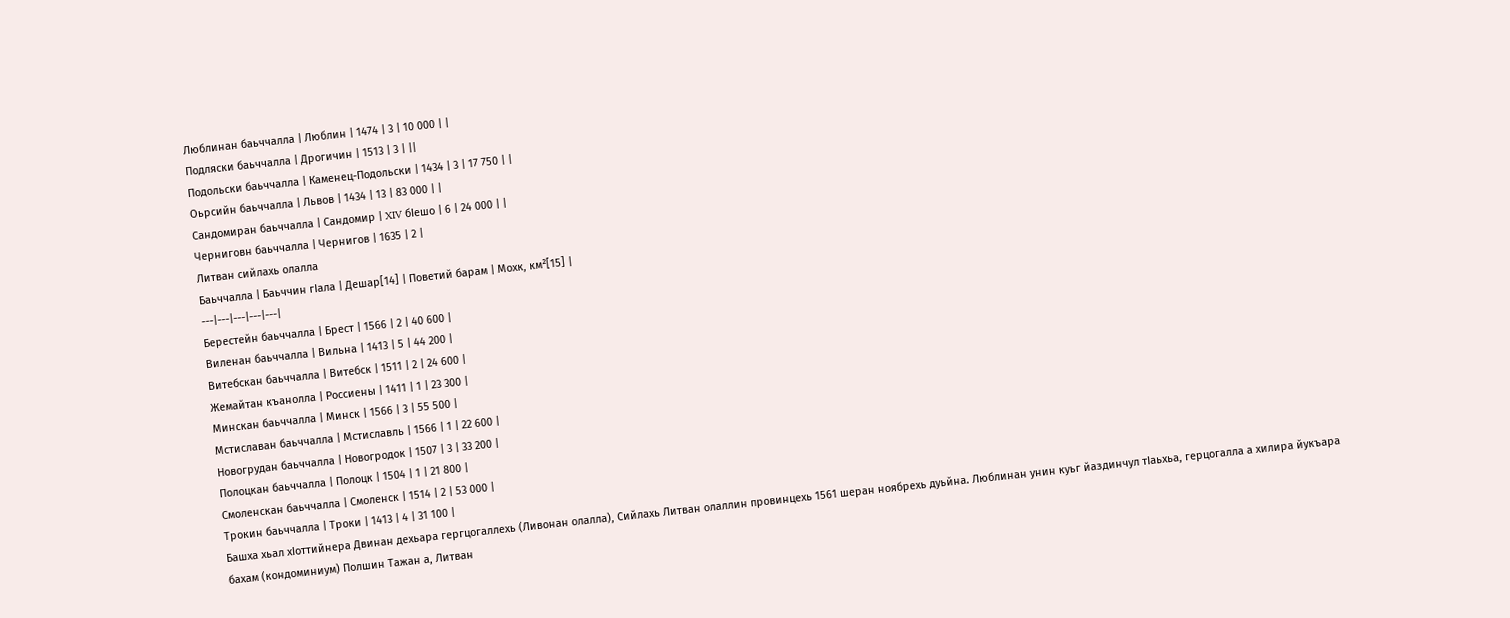Люблинан баьччалла | Люблин | 1474 | 3 | 10 000 | |
Подляски баьччалла | Дрогичин | 1513 | 3 | ||
Подольски баьччалла | Каменец-Подольски | 1434 | 3 | 17 750 | |
Оьрсийн баьччалла | Львов | 1434 | 13 | 83 000 | |
Сандомиран баьччалла | Сандомир | XIV бӀешо | 6 | 24 000 | |
Черниговн баьччалла | Чернигов | 1635 | 2 |
Литван сийлахь олалла
Баьччалла | Баьччин гӀала | Дешар[14] | Поветий барам | Мохк, км²[15] |
---|---|---|---|---|
Берестейн баьччалла | Брест | 1566 | 2 | 40 600 |
Виленан баьччалла | Вильна | 1413 | 5 | 44 200 |
Витебскан баьччалла | Витебск | 1511 | 2 | 24 600 |
Жемайтан къанолла | Россиены | 1411 | 1 | 23 300 |
Минскан баьччалла | Минск | 1566 | 3 | 55 500 |
Мстиславан баьччалла | Мстиславль | 1566 | 1 | 22 600 |
Новогрудан баьччалла | Новогродок | 1507 | 3 | 33 200 |
Полоцкан баьччалла | Полоцк | 1504 | 1 | 21 800 |
Смоленскан баьччалла | Смоленск | 1514 | 2 | 53 000 |
Трокин баьччалла | Троки | 1413 | 4 | 31 100 |
Башха хьал хӀоттийнера Двинан дехьара гергцогаллехь (Ливонан олалла), Сийлахь Литван олаллин провинцехь 1561 шеран ноябрехь дуьйна. Люблинан унин куьг йаздинчул тӀаьхьа, герцогалла а хилира йукъара бахам (кондоминиум) Полшин Тажан а, Литван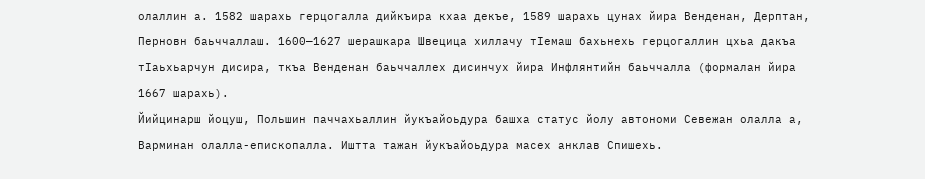олаллин а. 1582 шарахь герцогалла дийкъира кхаа декъе, 1589 шарахь цунах йира Венденан, Дерптан, Перновн баьччаллаш. 1600—1627 шерашкара Швецица хиллачу тӀемаш бахьнехь герцогаллин цхьа дакъа тӀаьхьарчун дисира, ткъа Венденан баьччаллех дисинчух йира Инфлянтийн баьччалла (формалан йира 1667 шарахь).
Йийцинарш йоцуш, Польшин паччахьаллин йукъайоьдура башха статус йолу автономи Севежан олалла а, Варминан олалла-епископалла. Иштта тажан йукъайоьдура масех анклав Спишехь.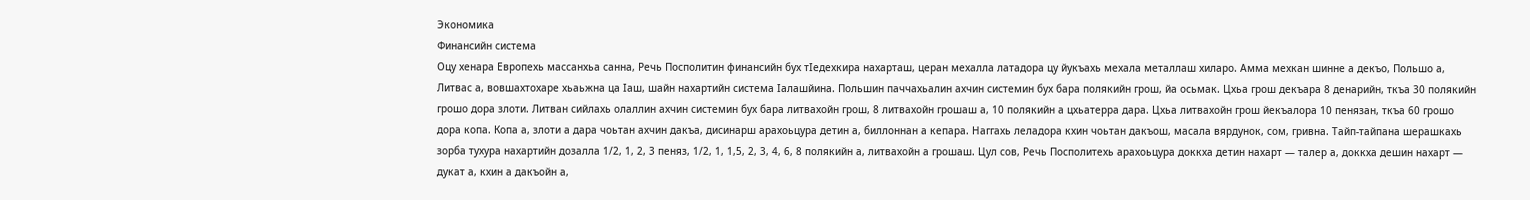Экономика
Финансийн система
Оцу хенара Европехь массанхьа санна, Речь Посполитин финансийн бух тӀедехкира нахарташ, церан мехалла латадора цу йукъахь мехала металлаш хиларо. Амма мехкан шинне а декъо, Польшо а, Литвас а, вовшахтохаре хьаьжна ца Ӏаш, шайн нахартийн система Ӏалашйина. Польшин паччахьалин ахчин системин бух бара полякийн грош, йа осьмак. Цхьа грош декъара 8 денарийн, ткъа 30 полякийн грошо дора злоти. Литван сийлахь олаллин ахчин системин бух бара литвахойн грош, 8 литвахойн грошаш а, 10 полякийн а цхьатерра дара. Цхьа литвахойн грош йекъалора 10 пенязан, ткъа 60 грошо дора копа. Копа а, злоти а дара чоьтан ахчин дакъа, дисинарш арахоьцура детин а, биллоннан а кепара. Наггахь леладора кхин чоьтан дакъош, масала вярдунок, сом, гривна. Тайп-тайпана шерашкахь зорба тухура нахартийн дозалла 1/2, 1, 2, 3 пеняз, 1/2, 1, 1,5, 2, 3, 4, 6, 8 полякийн а, литвахойн а грошаш. Цул сов, Речь Посполитехь арахоьцура доккха детин нахарт — талер а, доккха дешин нахарт — дукат а, кхин а дакъойн а,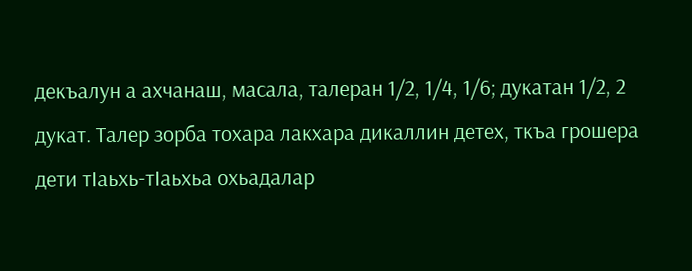декъалун а ахчанаш, масала, талеран 1/2, 1/4, 1/6; дукатан 1/2, 2 дукат. Талер зорба тохара лакхара дикаллин детех, ткъа грошера дети тӀаьхь-тӀаьхьа охьадалар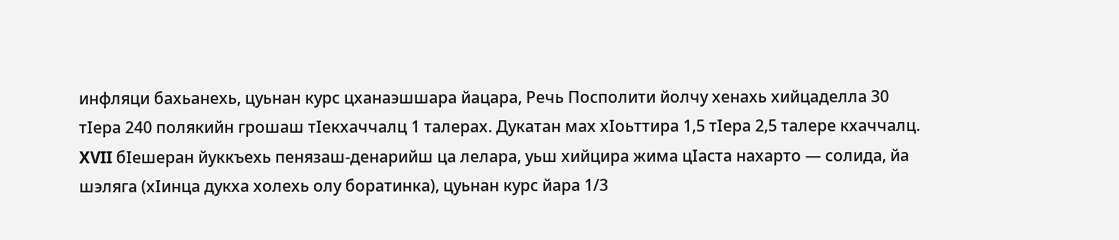инфляци бахьанехь, цуьнан курс цханаэшшара йацара, Речь Посполити йолчу хенахь хийцаделла 30 тӀера 240 полякийн грошаш тӀекхаччалц 1 талерах. Дукатан мах хӀоьттира 1,5 тӀера 2,5 талере кхаччалц.
XVII бӀешеран йуккъехь пенязаш-денарийш ца лелара, уьш хийцира жима цӀаста нахарто — солида, йа шэляга (хӀинца дукха холехь олу боратинка), цуьнан курс йара 1/3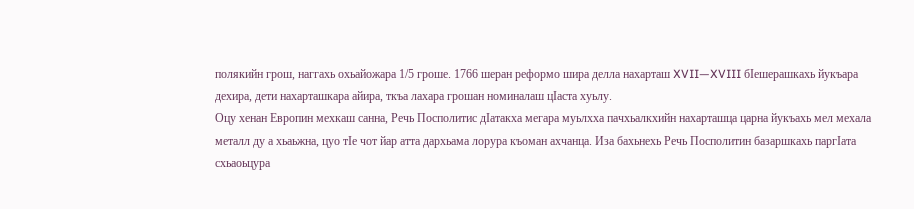полякийн грош, наггахь охьайожара 1/5 гроше. 1766 шеран реформо шира делла нахарташ XVII—XVIII бӀешерашкахь йукъара дехира, дети нахарташкара айира, ткъа лахара грошан номиналаш цӀаста хуьлу.
Оцу хенан Европин мехкаш санна, Речь Посполитис дӀатакха мегара муьлхха пачхьалкхийн нахарташца царна йукъахь мел мехала металл ду а хьаьжна, цуо тӀе чот йар атта дархьама лорура къоман ахчанца. Иза бахьнехь Речь Посполитин базаршкахь паргӀата схьаоьцура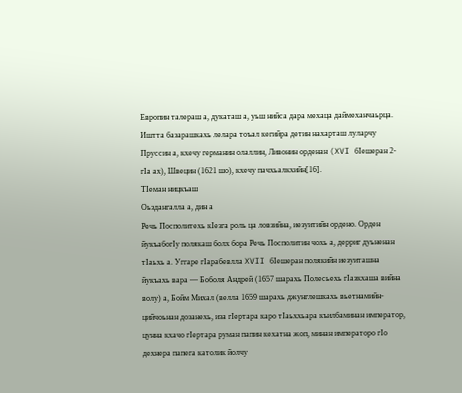Европин талераш а, дукаташ а, уьш нийса дара мехаца даймеханчаьрца. Иштта базарашкахь лелара тоъал кегийра детин нахарташ луларчу Пруссин а, кхечу германин олаллин, Ливонин орденан (XVI бӀешеран 2-гӀа ах), Швецин (1621 шо), кхечу пачхьалкхийн[16].
ТӀеман ницкъаш
Оьздангалла а, дин а
Речь Посполитехь кӀезга роль ца ловзийна, иезуитийн ордено. Орден йукъабогӀу полякаш болх бора Речь Посполитин чохь а, дерриг дуьненан тӀаьхь а. Уггаре гӀарабевлла XVII бӀешеран полякийн иезуиташна йукъахь вара — Боболя Андрей (1657 шарахь Полесьехь гӀазкхаша вийна волу) а, Бойм Михал (велла 1659 шарахь джунглешкахь вьетнамийн-цийчоьнан дозанехь, иза гӀертара каро тӀаьххьара къилбаминан император, цунна кхачо гӀертара руман папин кехатна жоп, минан императоро гӀо дехнера папега католик йолчу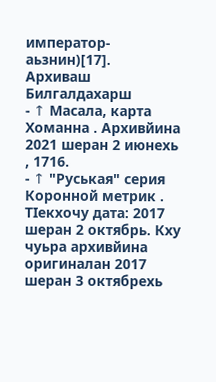император-аьзнин)[17].
Архиваш
Билгалдахарш
- ↑ Масала, карта Хоманна . Архивйина 2021 шеран 2 июнехь , 1716.
- ↑ "Руськая" серия Коронной метрик . ТӀекхочу дата: 2017 шеран 2 октябрь. Кху чуьра архивйина оригиналан 2017 шеран 3 октябрехь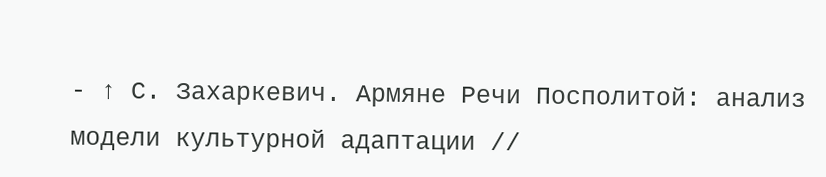- ↑ С. Захаркевич. Армяне Речи Посполитой: анализ модели культурной адаптации //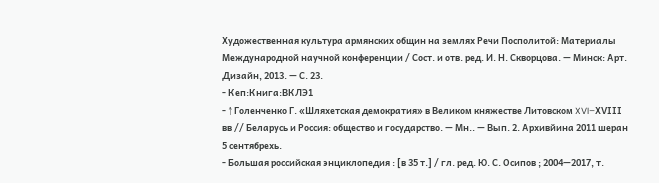Художественная культура армянских общин на землях Речи Посполитой: Материалы Международной научной конференции / Сост. и отв. ред. И. Н. Скворцова. — Минск: Арт. Дизайн, 2013. — С. 23.
- Кеп:Книга:ВКЛЭ1
- ↑ Голенченко Г. «Шляхетская демократия» в Великом княжестве Литовском XVI–XVІІІ вв // Беларусь и Россия: общество и государство. — Мн.. — Вып. 2. Архивйина 2011 шеран 5 сентябрехь.
- Большая российская энциклопедия : [в 35 т.] / гл. ред. Ю. С. Осипов ; 2004—2017, т.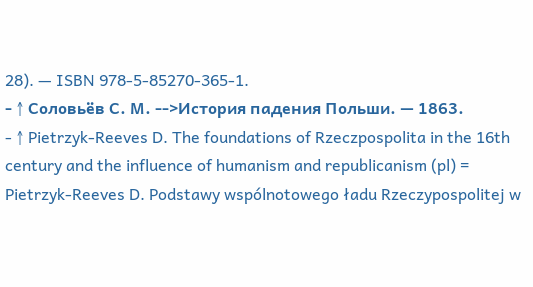28). — ISBN 978-5-85270-365-1.
- ↑ Соловьёв С. М. -->История падения Польши. — 1863.
- ↑ Pietrzyk-Reeves D. The foundations of Rzeczpospolita in the 16th century and the influence of humanism and republicanism (pl) = Pietrzyk-Reeves D. Podstawy wspólnotowego ładu Rzeczypospolitej w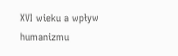XVI wieku a wpływ humanizmu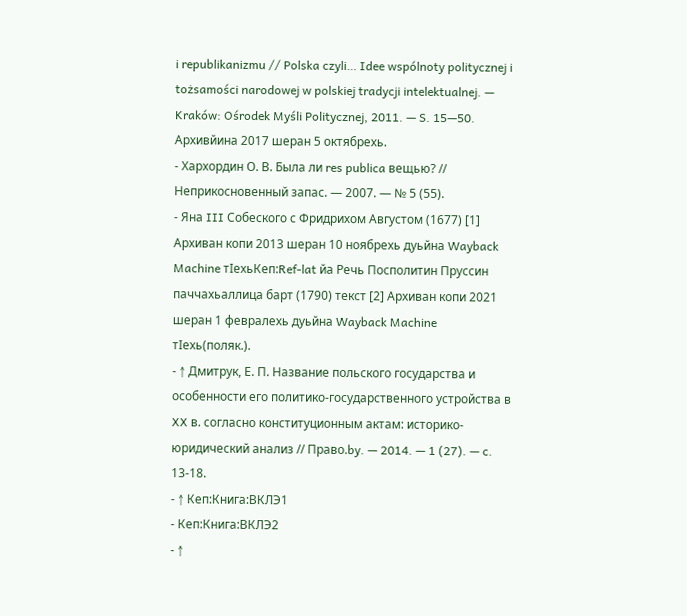i republikanizmu // Polska czyli… Idee wspólnoty politycznej i tożsamości narodowej w polskiej tradycji intelektualnej. — Kraków: Ośrodek Myśli Politycznej, 2011. — S. 15—50. Архивйина 2017 шеран 5 октябрехь.
- Хархордин О. В. Была ли res publica вещью? // Неприкосновенный запас. — 2007. — № 5 (55).
- Яна III Собеского с Фридрихом Августом (1677) [1] Архиван копи 2013 шеран 10 ноябрехь дуьйна Wayback Machine тӀехьКеп:Ref-lat йа Речь Посполитин Пруссин паччахьаллица барт (1790) текст [2] Архиван копи 2021 шеран 1 февралехь дуьйна Wayback Machine тӀехь(поляк.).
- ↑ Дмитрук, Е. П. Название польского государства и особенности его политико-государственного устройства в XX в. согласно конституционным актам: историко-юридический анализ // Право.by. — 2014. — 1 (27). — c. 13-18.
- ↑ Кеп:Книга:ВКЛЭ1
- Кеп:Книга:ВКЛЭ2
- ↑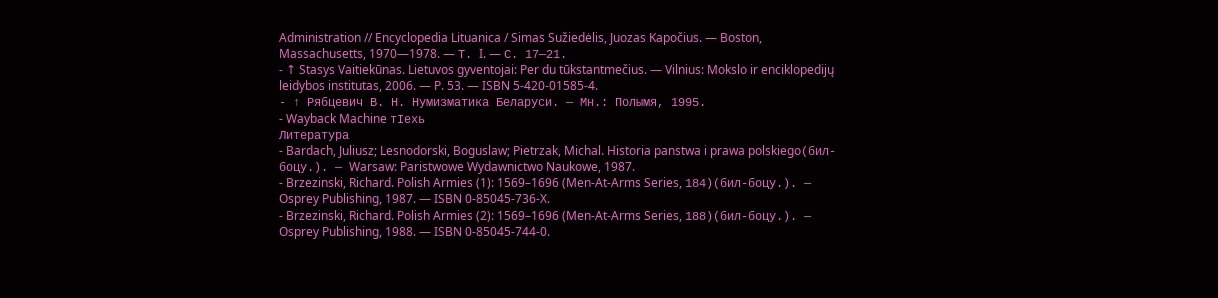Administration // Encyclopedia Lituanica / Simas Sužiedėlis, Juozas Kapočius. — Boston, Massachusetts, 1970—1978. — Т. I. — С. 17—21.
- ↑ Stasys Vaitiekūnas. Lietuvos gyventojai: Per du tūkstantmečius. — Vilnius: Mokslo ir enciklopedijų leidybos institutas, 2006. — P. 53. — ISBN 5-420-01585-4.
- ↑ Рябцевич В. Н. Нумизматика Беларуси. — Мн.: Полымя, 1995.
- Wayback Machine тӀехь
Литература
- Bardach, Juliusz; Lesnodorski, Boguslaw; Pietrzak, Michal. Historia panstwa i prawa polskiego(бил-боцу.). — Warsaw: Paristwowe Wydawnictwo Naukowe, 1987.
- Brzezinski, Richard. Polish Armies (1): 1569–1696 (Men-At-Arms Series, 184)(бил-боцу.). — Osprey Publishing, 1987. — ISBN 0-85045-736-X.
- Brzezinski, Richard. Polish Armies (2): 1569–1696 (Men-At-Arms Series, 188)(бил-боцу.). — Osprey Publishing, 1988. — ISBN 0-85045-744-0.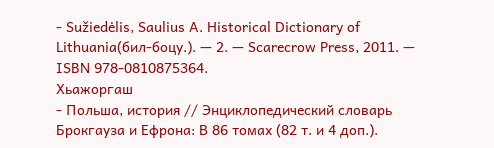- Sužiedėlis, Saulius A. Historical Dictionary of Lithuania(бил-боцу.). — 2. — Scarecrow Press, 2011. — ISBN 978-0810875364.
Хьажоргаш
- Польша, история // Энциклопедический словарь Брокгауза и Ефрона: В 86 томах (82 т. и 4 доп.).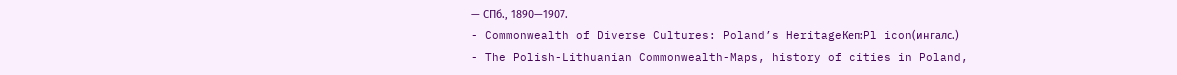— СПб., 1890—1907.
- Commonwealth of Diverse Cultures: Poland’s HeritageКеп:Pl icon(ингалс.)
- The Polish-Lithuanian Commonwealth-Maps, history of cities in Poland,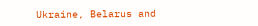Ukraine, Belarus and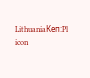LithuaniaКеп:Pl icon